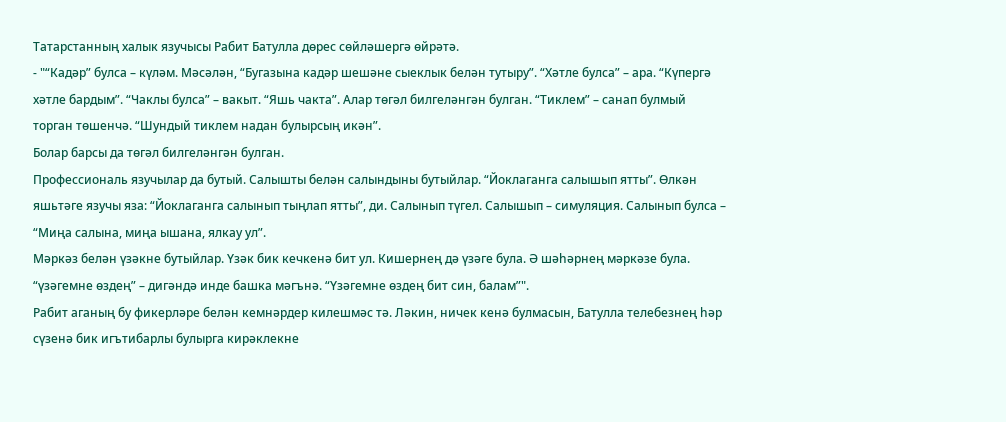Татарстанның халык язучысы Рабит Батулла дөрес сөйләшергә өйрәтә.
- "“Кадәр” булса – күләм. Мәсәлән, “Бугазына кадәр шешәне сыеклык белән тутыру”. “Хәтле булса” – ара. “Күпергә хәтле бардым”. “Чаклы булса” – вакыт. “Яшь чакта”. Алар төгәл билгеләнгән булган. “Тиклем” – санап булмый торган төшенчә. “Шундый тиклем надан булырсың икән”.
Болар барсы да төгәл билгеләнгән булган.
Профессиональ язучылар да бутый. Салышты белән салындыны бутыйлар. “Йоклаганга салышып ятты”. Өлкән яшьтәге язучы яза: “Йоклаганга салынып тыңлап ятты”, ди. Салынып түгел. Салышып – симуляция. Салынып булса – “Миңа салына, миңа ышана, ялкау ул”.
Мәркәз белән үзәкне бутыйлар. Үзәк бик кечкенә бит ул. Кишернең дә үзәге була. Ә шәһәрнең мәркәзе була. “үзәгемне өздең” – дигәндә инде башка мәгънә. “Үзәгемне өздең бит син, балам”".
Рабит аганың бу фикерләре белән кемнәрдер килешмәс тә. Ләкин, ничек кенә булмасын, Батулла телебезнең һәр сүзенә бик игътибарлы булырга кирәклекне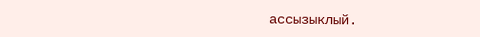ассызыклый.